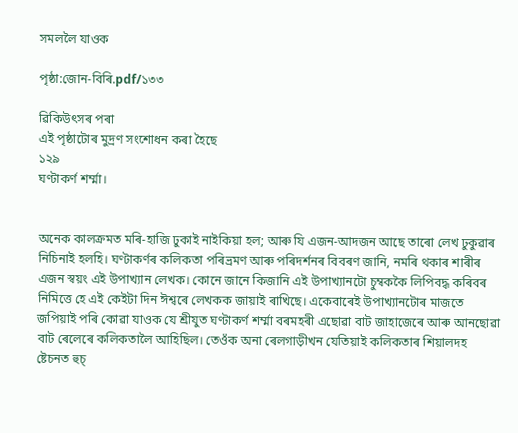সমললৈ যাওক

পৃষ্ঠা:জোন-বিৰি.pdf/১৩৩

ৱিকিউৎসৰ পৰা
এই পৃষ্ঠাটোৰ মুদ্ৰণ সংশোধন কৰা হৈছে
১২৯
ঘণ্টাকর্ণ শৰ্ম্মা।


অনেক কালক্ৰমত মৰি-হাজি ঢুকাই নাইকিয়া হল; আৰু যি এজন-আদজন আছে তাৰো লেখ ঢুকুৱাৰ নিচিনাই হলহি। ঘণ্টাকৰ্ণৰ কলিকতা পৰিভ্ৰমণ আৰু পৰিদৰ্শনৰ বিবৰণ জানি, নমৰি থকাৰ শাৰীৰ এজন স্বয়ং এই উপাখ্যান লেখক। কোনে জানে কিজানি এই উপাখ্যানটো চুম্বককৈ লিপিবদ্ধ কৰিবৰ নিমিত্তে হে এই কেইটা দিন ঈশ্বৰে লেখকক জায়াই ৰাখিছে। একেবাৰেই উপাখ্যানটোৰ মাজতে জপিয়াই পৰি কোৱা যাওক যে শ্ৰীযুত ঘণ্টাকৰ্ণ শৰ্ম্মা বৰমহৰী এছোৱা বাট জাহাজেৰে আৰু আনছোৱা বাট ৰেলেৰে কলিকতালৈ আহিছিল। তেওঁক অনা ৰেলগাড়ীখন যেতিয়াই কলিকতাৰ শিয়ালদহ ষ্টেচনত হুচ্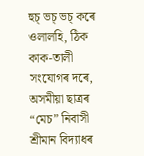হুচ্ ভচ্ ভচ্ কৰে ওলালহি, ঠিক কাক-তালী সংযোগৰ দৰে, অসমীয়া ছাত্ৰৰ “মেচ” নিবাসী শ্ৰীমান বিদ্যাধৰ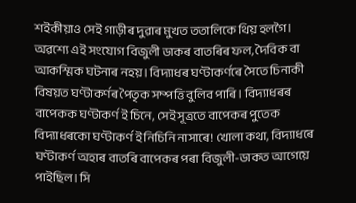শ‍ইকীয়াও সেই গাড়ীৰ দুৱাৰ মুখত ততালিকে থিয় হলগৈ। অৱশ্যে এই সংযোগ বিজুলী ডাকৰ বাতৰিৰ ফল, দৈবিক বা আকস্মিক ঘটনাৰ নহয়। বিদ্যাধৰ ঘণ্টাকৰ্ণৰে সৈতে চিনাকী বিষয়ত ঘণ্টাকৰ্ণৰ পৈতৃক সম্পত্তি বুলিব পাৰি। বিদ্যাধৰৰ বাপেকক ঘণ্টাকৰ্ণ ই চিনে, সেই সূত্ৰতে বাপেকৰ পুতেক বিদ্যাধৰকো ঘণ্টাকৰ্ণ ই নিচিনি নাসাৰে! খোলা কথা, বিদ্যাধৰে ঘণ্টাকৰ্ণ অহাৰ বাতৰি বাপেকৰ পৰা বিজুলী-ডাকত আগেয়ে পাইছিল। সি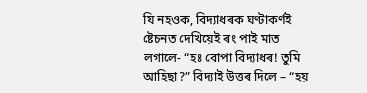যি নহওক, বিদ্যাধৰক ঘণ্টাকৰ্ণই ষ্টেচনত দেখিয়েই ৰং পাই মাত লগালে- “হঃ বোপা বিদ্যাধৰ! তুমি আহিছা?” বিদ্যাই উত্তৰ দিলে – “হয়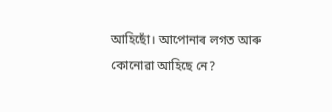আহিছোঁ। আপোনাৰ লগত আৰু কোনোৱা আহিছে নে?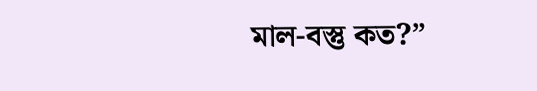মাল-বস্তু কত?”